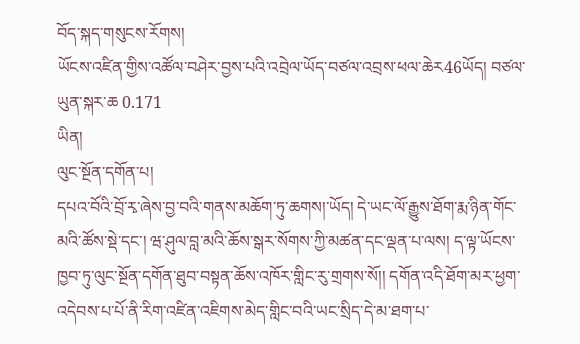བོད་སྐད་གསུངས་རོགས།
ཡོངས་འཛིན་གྱིས་འཚོལ་བཤེར་བྱས་པའི་འབྲེལ་ཡོད་བཙལ་འབྲས་ཕལ་ཆེར46ཡོད། བཙལ་ཡུན་སྐར་ཆ 0.171
ཡིན།
ལུང་སྔོན་དགོན་པ།
དཔའ་བོའི་བྲོ་རྭ་ཞེས་བྱ་བའི་གནས་མཆོག་ཏུ་ཆགས།་ཡོད། དེ་ཡང་ལོ་རྒྱུས་ཐོག་རྨ་ཉིན་གོང་མའི་ཚོས་སྡེ་དང་། ཝ་ཤུལ་བླ་མའི་ཆོས་སྒར་སོགས་ཀྱི་མཚན་དང་ལྡན་པ་ལས། ད་ལྟ་ཡོངས་ཁྱབ་ཏུ་ལུང་སྔོན་དགོན་ཐུབ་བསྟན་ཆོས་འཁོར་གླིང་རུ་གྲགས་སོ།། དགོན་འདི་ཐོག་མར་ཕྱག་འདེབས་པ་པོ་ནི་རིག་འཛིན་འཇིགས་མེད་གླིང་བའི་ཡང་སྲིད་དེ་མ་ཐག་པ་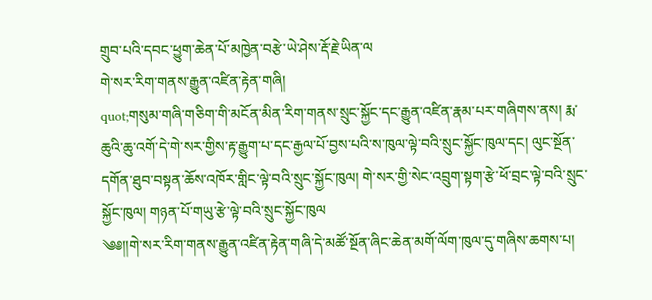གྲུབ་པའི་དབང་ཕྱུག་ཆེན་པོ་མཁྱེན་བརྩེ་ཡེ་ཤེས་རྡོ་རྗེ་ཡིན་ལ
གེ་སར་རིག་གནས་རྒྱུན་འཛིན་རྟེན་གཞི།
quot;གསུམ་གཞི་གཅིག་གི་མངོན་མིན་རིག་གནས་སྲུང་སྐྱོང་དང་རྒྱུན་འཛིན་རྣམ་པར་གཞིགས་ནས། རྨ་ཆུའི་ཆུ་འགོ་དེ་གེ་སར་གྱིས་རྟ་རྒྱུག་པ་དང་རྒྱལ་པོ་བྱས་པའི་ས་ཁུལ་ལྟེ་བའི་སྲུང་སྐྱོང་ཁུལ་དང། ལུང་སྔོན་དགོན་ཐུབ་བསྟན་ཆོས་འཁོར་གླིང་ལྟེ་བའི་སྲུང་སྐྱོང་ཁུལ། གེ་སར་གྱི་སེང་འབྲུག་སྟག་རྩེ་ཕོ་བྲང་ལྟེ་བའི་སྲུང་སྐྱོང་ཁུལ། གཉན་པོ་གཡུ་རྩེ་ལྟེ་བའི་སྲུང་སྐྱོང་ཁུལ
༄༅།།གེ་སར་རིག་གནས་རྒྱུན་འཛིན་རྟེན་གཞི་དེ་མཚོ་སྔོན་ཞིང་ཆེན་མགོ་ལོག་ཁུལ་དུ་གཞིས་ཆགས་པ།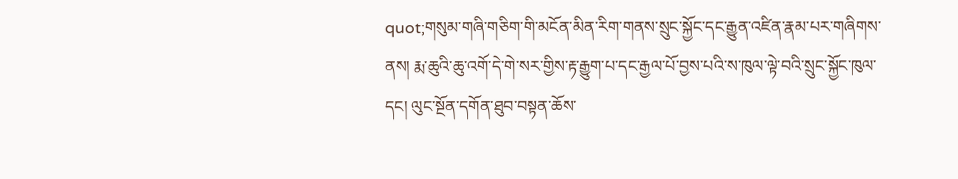quot;གསུམ་གཞི་གཅིག་གི་མངོན་མིན་རིག་གནས་སྲུང་སྐྱོང་དང་རྒྱུན་འཛིན་རྣམ་པར་གཞིགས་ནས། རྨ་ཆུའི་ཆུ་འགོ་དེ་གེ་སར་གྱིས་རྟ་རྒྱུག་པ་དང་རྒྱལ་པོ་བྱས་པའི་ས་ཁུལ་ལྟེ་བའི་སྲུང་སྐྱོང་ཁུལ་དང། ལུང་སྔོན་དགོན་ཐུབ་བསྟན་ཆོས་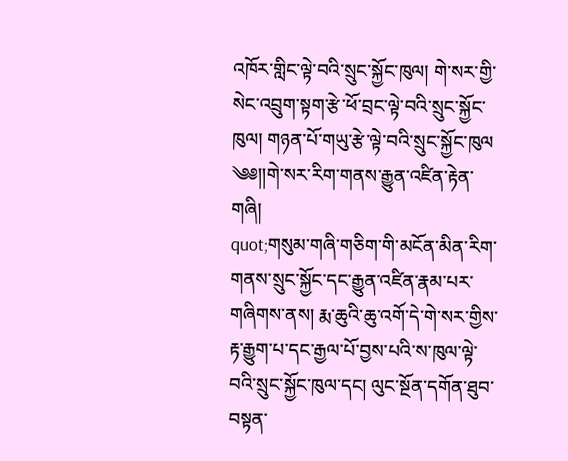འཁོར་གླིང་ལྟེ་བའི་སྲུང་སྐྱོང་ཁུལ། གེ་སར་གྱི་སེང་འབྲུག་སྟག་རྩེ་ཕོ་བྲང་ལྟེ་བའི་སྲུང་སྐྱོང་ཁུལ། གཉན་པོ་གཡུ་རྩེ་ལྟེ་བའི་སྲུང་སྐྱོང་ཁུལ
༄༅།།གེ་སར་རིག་གནས་རྒྱུན་འཛིན་རྟེན་གཞི།
quot;གསུམ་གཞི་གཅིག་གི་མངོན་མིན་རིག་གནས་སྲུང་སྐྱོང་དང་རྒྱུན་འཛིན་རྣམ་པར་གཞིགས་ནས། རྨ་ཆུའི་ཆུ་འགོ་དེ་གེ་སར་གྱིས་རྟ་རྒྱུག་པ་དང་རྒྱལ་པོ་བྱས་པའི་ས་ཁུལ་ལྟེ་བའི་སྲུང་སྐྱོང་ཁུལ་དང། ལུང་སྔོན་དགོན་ཐུབ་བསྟན་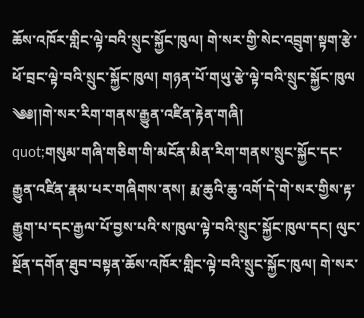ཆོས་འཁོར་གླིང་ལྟེ་བའི་སྲུང་སྐྱོང་ཁུལ། གེ་སར་གྱི་སེང་འབྲུག་སྟག་རྩེ་ཕོ་བྲང་ལྟེ་བའི་སྲུང་སྐྱོང་ཁུལ། གཉན་པོ་གཡུ་རྩེ་ལྟེ་བའི་སྲུང་སྐྱོང་ཁུལ
༄༅།།གེ་སར་རིག་གནས་རྒྱུན་འཛིན་རྟེན་གཞི།
quot;གསུམ་གཞི་གཅིག་གི་མངོན་མིན་རིག་གནས་སྲུང་སྐྱོང་དང་རྒྱུན་འཛིན་རྣམ་པར་གཞིགས་ནས། རྨ་ཆུའི་ཆུ་འགོ་དེ་གེ་སར་གྱིས་རྟ་རྒྱུག་པ་དང་རྒྱལ་པོ་བྱས་པའི་ས་ཁུལ་ལྟེ་བའི་སྲུང་སྐྱོང་ཁུལ་དང། ལུང་སྔོན་དགོན་ཐུབ་བསྟན་ཆོས་འཁོར་གླིང་ལྟེ་བའི་སྲུང་སྐྱོང་ཁུལ། གེ་སར་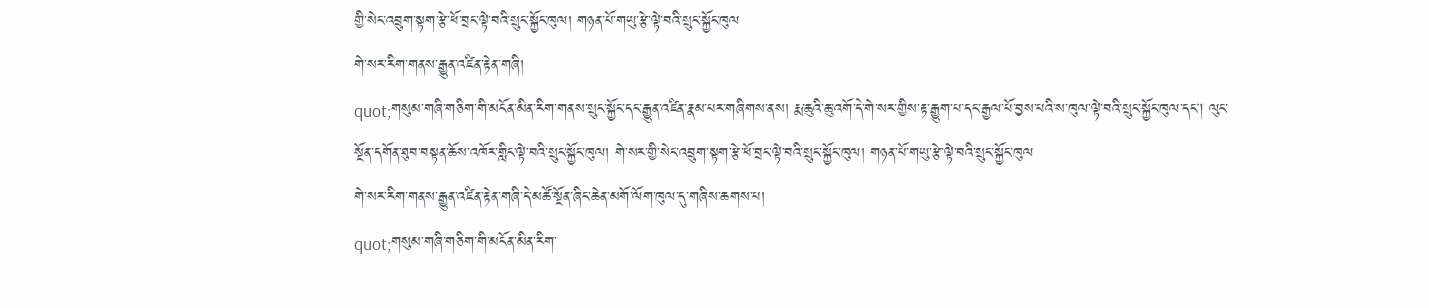གྱི་སེང་འབྲུག་སྟག་རྩེ་ཕོ་བྲང་ལྟེ་བའི་སྲུང་སྐྱོང་ཁུལ། གཉན་པོ་གཡུ་རྩེ་ལྟེ་བའི་སྲུང་སྐྱོང་ཁུལ
གེ་སར་རིག་གནས་རྒྱུན་འཛིན་རྟེན་གཞི།
quot;གསུམ་གཞི་གཅིག་གི་མངོན་མིན་རིག་གནས་སྲུང་སྐྱོང་དང་རྒྱུན་འཛིན་རྣམ་པར་གཞིགས་ནས། རྨ་ཆུའི་ཆུ་འགོ་དེ་གེ་སར་གྱིས་རྟ་རྒྱུག་པ་དང་རྒྱལ་པོ་བྱས་པའི་ས་ཁུལ་ལྟེ་བའི་སྲུང་སྐྱོང་ཁུལ་དང། ལུང་སྔོན་དགོན་ཐུབ་བསྟན་ཆོས་འཁོར་གླིང་ལྟེ་བའི་སྲུང་སྐྱོང་ཁུལ། གེ་སར་གྱི་སེང་འབྲུག་སྟག་རྩེ་ཕོ་བྲང་ལྟེ་བའི་སྲུང་སྐྱོང་ཁུལ། གཉན་པོ་གཡུ་རྩེ་ལྟེ་བའི་སྲུང་སྐྱོང་ཁུལ
གེ་སར་རིག་གནས་རྒྱུན་འཛིན་རྟེན་གཞི་དེ་མཚོ་སྔོན་ཞིང་ཆེན་མགོ་ལོག་ཁུལ་དུ་གཞིས་ཆགས་པ།
quot;གསུམ་གཞི་གཅིག་གི་མངོན་མིན་རིག་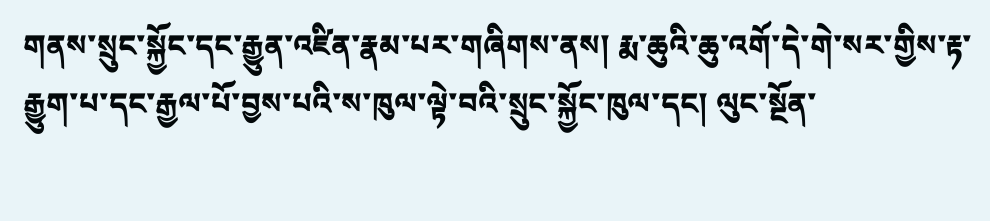གནས་སྲུང་སྐྱོང་དང་རྒྱུན་འཛིན་རྣམ་པར་གཞིགས་ནས། རྨ་ཆུའི་ཆུ་འགོ་དེ་གེ་སར་གྱིས་རྟ་རྒྱུག་པ་དང་རྒྱལ་པོ་བྱས་པའི་ས་ཁུལ་ལྟེ་བའི་སྲུང་སྐྱོང་ཁུལ་དང། ལུང་སྔོན་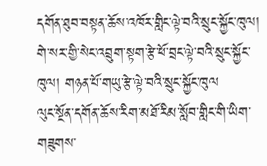དགོན་ཐུབ་བསྟན་ཆོས་འཁོར་གླིང་ལྟེ་བའི་སྲུང་སྐྱོང་ཁུལ། གེ་སར་གྱི་སེང་འབྲུག་སྟག་རྩེ་ཕོ་བྲང་ལྟེ་བའི་སྲུང་སྐྱོང་ཁུལ། གཉན་པོ་གཡུ་རྩེ་ལྟེ་བའི་སྲུང་སྐྱོང་ཁུལ
ལུང་སྔོན་དགོན་ཆོས་རིག་མཐོ་རིམ་སློབ་གླིང་གི་ཡིག་གཟུགས་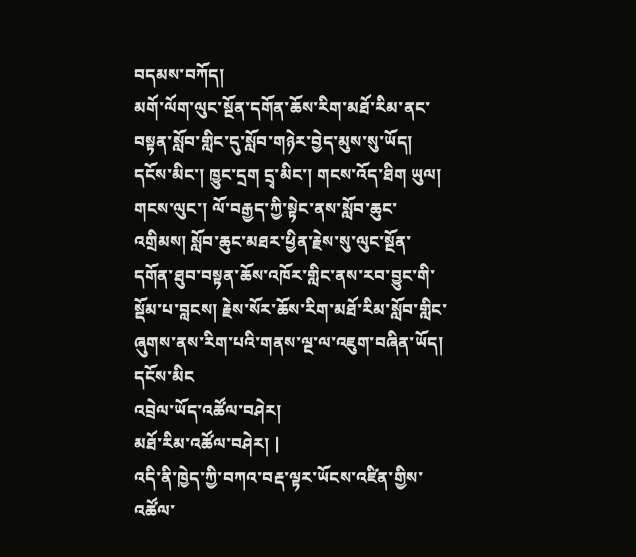བདམས་བཀོད།
མགོ་ལོག་ལུང་སྔོན་དགོན་ཆོས་རིག་མཐོ་རིམ་ནང་བསྟན་སློབ་གླིང་དུ་སློབ་གཉེར་བྱེད་མུས་སུ་ཡོད། དངོས་མིང་། ཁྱུང་དྲག དྲྭ་མིང་། གངས་འོད་ཐིག ཡུལ། གངས་ལུང་། ལོ་བརྒྱད་ཀྱི་སྟེང་ནས་སློབ་ཆུང་འགྲིམས། སློབ་ཆུང་མཐར་ཕྱིན་རྗེས་སུ་ལུང་སྔོན་དགོན་ཐུབ་བསྟན་ཆོས་འཁོར་གླིང་ནས་རབ་བྱུང་གི་སྡོམ་པ་བླངས། རྗེས་སོར་ཆོས་རིག་མཐོ་རིམ་སློབ་གླིང་ཞུགས་ནས་རིག་པའི་གནས་ལྔ་ལ་འཇུག་བཞིན་ཡོད། དངོས་མིང
འབྲེལ་ཡོད་འཚོལ་བཤེར།
མཐོ་རིམ་འཚོལ་བཤེར། |
འདི་ནི་ཁྱེད་ཀྱི་བཀའ་བརྡ་ལྟར་ཡོངས་འཛིན་གྱིས་འཚོལ་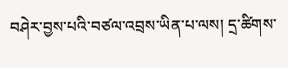བཤེར་བྱས་པའི་བཙལ་འབྲས་ཡིན་པ་ལས། དྲ་ཚིགས་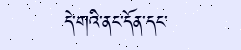དེ་གའི་ནང་དོན་དང་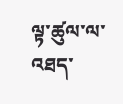ལྟ་ཚུལ་ལ་འཐད་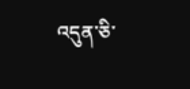འདུན་ཅི་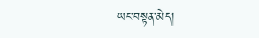ཡང་བསྟན་མེད།